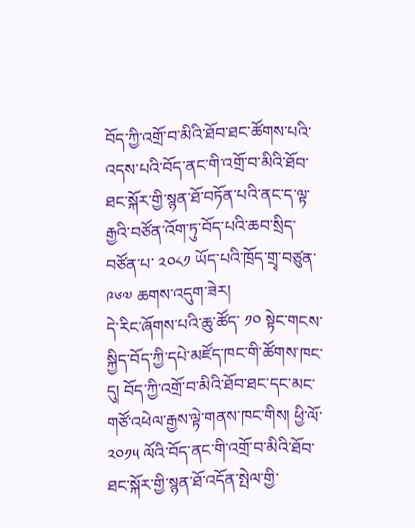བོད་ཀྱི་འགྲོ་བ་མིའི་ཐོབ་ཐང་ཚོགས་པའི་འདས་པའི་བོད་ནང་གི་འགྲོ་བ་མིའི་ཐོབ་ཐང་སྐོར་གྱི་སྙན་ཐོ་བཏོན་པའི་ནང་ད་ལྟ་རྒྱའི་བཙོན་འོག་ཏུ་བོད་པའི་ཆབ་སྲིད་བཙོན་པ་ ༢༠༨༡ ཡོད་པའི་ཁྲོད་གྲྭ་བཙུན་ ༩༦༧ ཆགས་འདུག་ཟེར།
དེ་རིང་ཞོགས་པའི་ཆུ་ཚོད་ ༡༠ སྟེང་གངས་སྐྱིད་བོད་ཀྱི་དཔེ་མཛོད་ཁང་གི་ཚོགས་ཁང་དུ། བོད་ཀྱི་འགྲོ་བ་མིའི་ཐོབ་ཐང་དང་མང་གཙོ་འཕེལ་རྒྱས་ལྟེ་གནས་ཁང་གིས། ཕྱི་ལོ་ ༢༠༡༥ ལོའི་བོད་ནང་གི་འགྲོ་བ་མིའི་ཐོབ་ཐང་སྐོར་གྱི་སྙན་ཐོ་འདོན་སྤེལ་གྱི་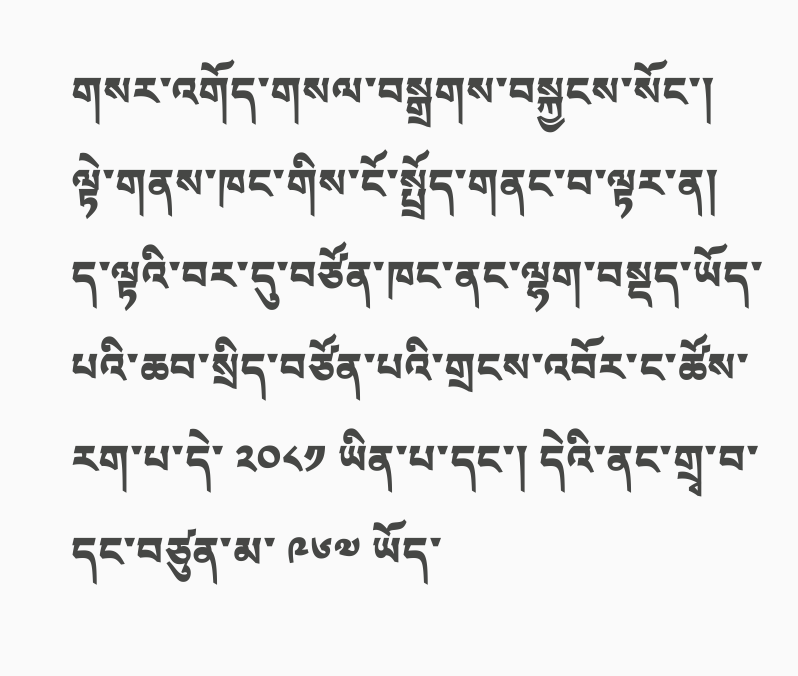གསར་འགོད་གསལ་བསྒྲགས་བསྐྱངས་སོང་།
ལྟེ་གནས་ཁང་གིས་ངོ་སྤྲོད་གནང་བ་ལྟར་ན། ད་ལྟའི་བར་དུ་བཙོན་ཁང་ནང་ལྷག་བསྡད་ཡོད་པའི་ཆབ་སྲིད་བཙོན་པའི་གྲངས་འབོར་ང་ཚོས་རག་པ་དེ་ ༢༠༨༡ ཡིན་པ་དང་། དེའི་ནང་གྲྭ་བ་དང་བཙུན་མ་ ༩༦༧ ཡོད་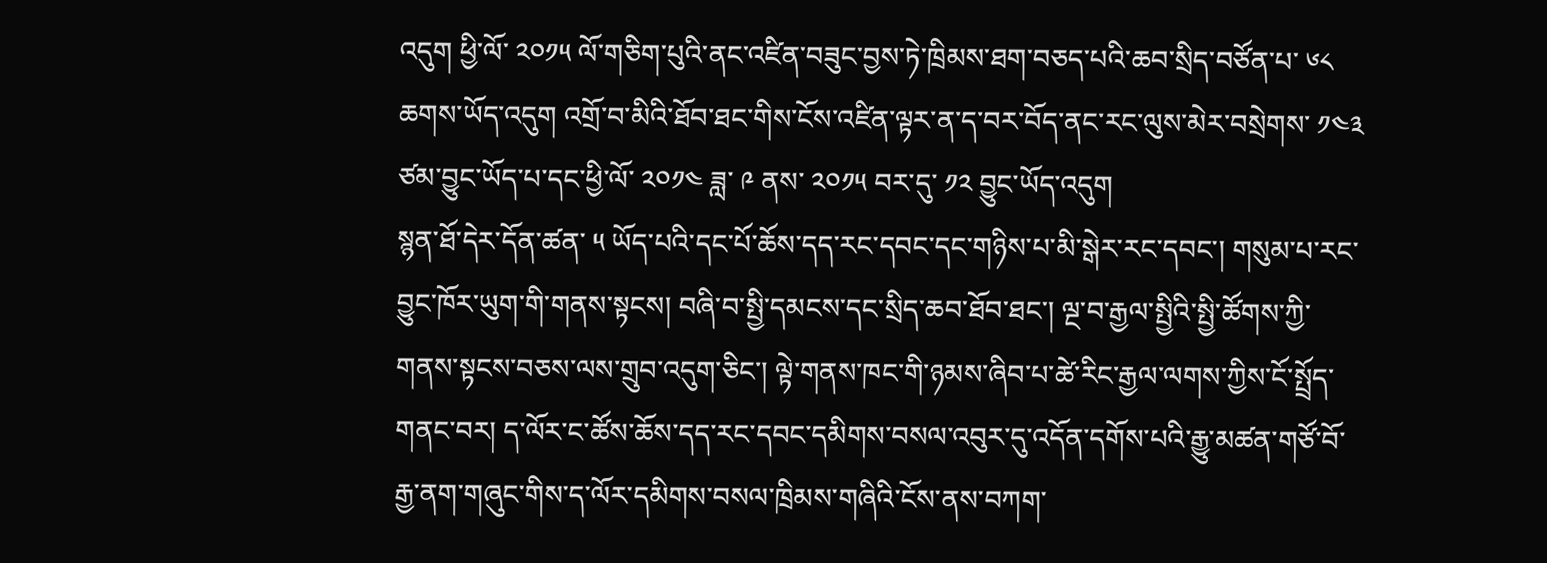འདུག ཕྱི་ལོ་ ༢༠༡༥ ལོ་གཅིག་པུའི་ནང་འཛིན་བཟུང་བྱས་ཏེ་ཁྲིམས་ཐག་བཅད་པའི་ཆབ་སྲིད་བཙོན་པ་ ༦༨ ཆགས་ཡོད་འདུག འགྲོ་བ་མིའི་ཐོབ་ཐང་གིས་ངོས་འཛིན་ལྟར་ན་ད་བར་བོད་ནང་རང་ལུས་མེར་བསྲེགས་ ༡༤༣ ཙམ་བྱུང་ཡོད་པ་དང་ཕྱི་ལོ་ ༢༠༡༤ ཟླ་ ༩ ནས་ ༢༠༡༥ བར་དུ་ ༡༢ བྱུང་ཡོད་འདུག
སྙན་ཐོ་དེར་དོན་ཚན་ ༥ ཡོད་པའི་དང་པོ་ཆོས་དད་རང་དབང་དང་གཉིས་པ་མི་སྒེར་རང་དབང་། གསུམ་པ་རང་བྱུང་ཁོར་ཡུག་གི་གནས་སྟངས། བཞི་བ་སྤྱི་དམངས་དང་སྲིད་ཆབ་ཐོབ་ཐང་། ལྔ་བ་རྒྱལ་སྤྱིའི་སྤྱི་ཚོགས་ཀྱི་གནས་སྟངས་བཅས་ལས་གྲུབ་འདུག་ཅིང་། ལྟེ་གནས་ཁང་གི་ཉམས་ཞིབ་པ་ཚེ་རིང་རྒྱལ་ལགས་ཀྱིས་ངོ་སྤྲོད་གནང་བར། ད་ལོར་ང་ཚོས་ཆོས་དད་རང་དབང་དམིགས་བསལ་འབུར་དུ་འདོན་དགོས་པའི་རྒྱུ་མཚན་གཙོ་བོ་རྒྱ་ནག་གཞུང་གིས་ད་ལོར་དམིགས་བསལ་ཁྲིམས་གཞིའི་ངོས་ནས་བཀག་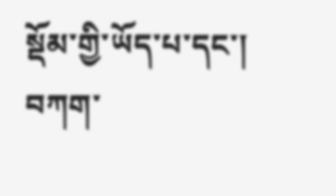སྡོམ་གྱི་ཡོད་པ་དང་། བཀག་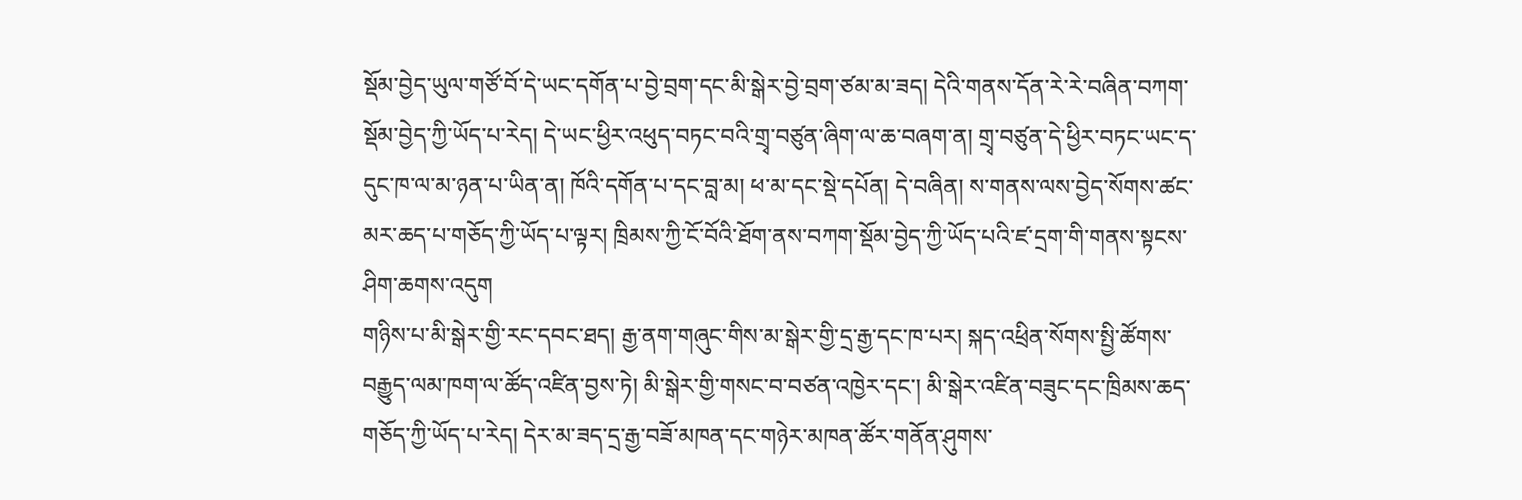སྡོམ་བྱེད་ཡུལ་གཙོ་བོ་དེ་ཡང་དགོན་པ་བྱེ་བྲག་དང་མི་སྒེར་བྱེ་བྲག་ཙམ་མ་ཟད། དེའི་གནས་དོན་རེ་རེ་བཞིན་བཀག་སྡོམ་བྱེད་ཀྱི་ཡོད་པ་རེད། དེ་ཡང་ཕྱིར་འཕུད་བཏང་བའི་གྲྭ་བཙུན་ཞིག་ལ་ཆ་བཞག་ན། གྲྭ་བཙུན་དེ་ཕྱིར་བཏང་ཡང་ད་དུང་ཁ་ལ་མ་ཉན་པ་ཡིན་ན། ཁོའི་དགོན་པ་དང་བླ་མ། ཕ་མ་དང་སྡེ་དཔོན། དེ་བཞིན། ས་གནས་ལས་བྱེད་སོགས་ཚང་མར་ཆད་པ་གཅོད་ཀྱི་ཡོད་པ་ལྟར། ཁྲིམས་ཀྱི་ངོ་བོའི་ཐོག་ནས་བཀག་སྡོམ་བྱེད་ཀྱི་ཡོད་པའི་ཛ་དྲག་གི་གནས་སྟངས་ཤིག་ཆགས་འདུག
གཉིས་པ་མི་སྒེར་གྱི་རང་དབང་ཐད། རྒྱ་ནག་གཞུང་གིས་མ་སྒེར་གྱི་དྲ་རྒྱ་དང་ཁ་པར། སྐད་འཕྲིན་སོགས་སྤྱི་ཚོགས་བརྒྱུད་ལམ་ཁག་ལ་ཚོད་འཛིན་བྱས་ཏེ། མི་སྒེར་གྱི་གསང་བ་བཙན་འཁྱེར་དང་། མི་སྒེར་འཛིན་བཟུང་དང་ཁྲིམས་ཆད་གཅོད་ཀྱི་ཡོད་པ་རེད། དེར་མ་ཟད་དྲ་རྒྱ་བཟོ་མཁན་དང་གཉེར་མཁན་ཚོར་གནོན་ཤུགས་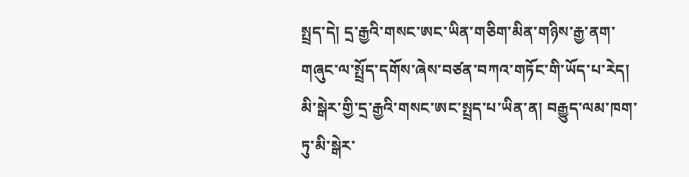སྤྲད་དེ། དྲ་རྒྱའི་གསང་ཨང་ཡིན་གཅིག་མིན་གཉིས་རྒྱ་ནག་གཞུང་ལ་སྤྲོད་དགོས་ཞེས་བཙན་བཀའ་གཏོང་གི་ཡོད་པ་རེད། མི་སྒེར་གྱི་དྲ་རྒྱའི་གསང་ཨང་སྤྲད་པ་ཡིན་ན། བརྒྱུད་ལམ་ཁག་ཏུ་མི་སྒེར་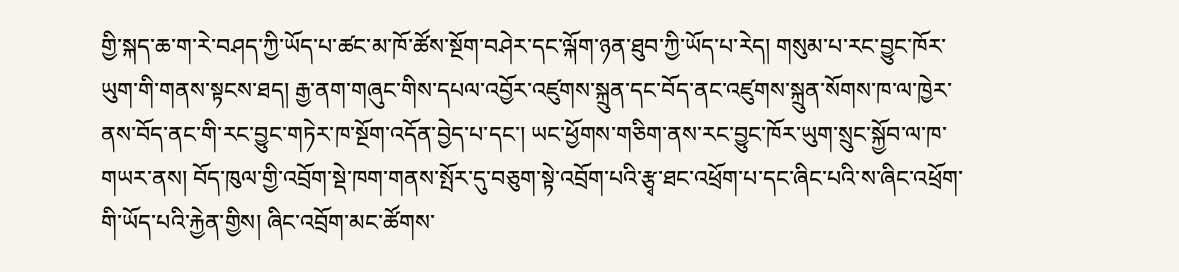གྱི་སྐད་ཆ་ག་རེ་བཤད་ཀྱི་ཡོད་པ་ཚང་མ་ཁོ་ཚོས་སྔོག་བཤེར་དང་ལྐོག་ཉན་ཐུབ་ཀྱི་ཡོད་པ་རེད། གསུམ་པ་རང་བྱུང་ཁོར་ཡུག་གི་གནས་སྟངས་ཐད། རྒྱ་ནག་གཞུང་གིས་དཔལ་འབྱོར་འཛུགས་སྐྲུན་དང་བོད་ནང་འཛུགས་སྐྲུན་སོགས་ཁ་ལ་ཁྱེར་ནས་བོད་ནང་གི་རང་བྱུང་གཏེར་ཁ་སྔོག་འདོན་བྱེད་པ་དང་། ཡང་ཕྱོགས་གཅིག་ནས་རང་བྱུང་ཁོར་ཡུག་སྲུང་སྐྱོབ་ལ་ཁ་གཡར་ནས། བོད་ཁུལ་གྱི་འབྲོག་སྡེ་ཁག་གནས་སྤོར་དུ་བཅུག་སྟེ་འབྲོག་པའི་རྩྭ་ཐང་འཕྲོག་པ་དང་ཞིང་པའི་ས་ཞིང་འཕྲོག་གི་ཡོད་པའི་རྐྱེན་གྱིས། ཞིང་འབྲོག་མང་ཚོགས་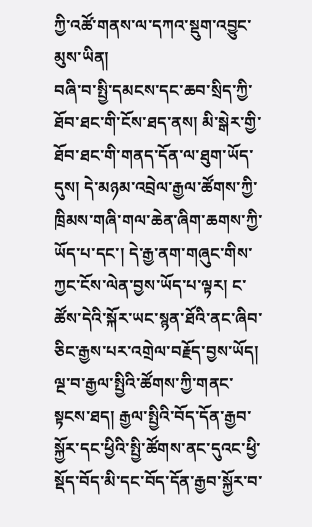ཀྱི་འཚོ་གནས་ལ་དཀའ་སྡུག་འབྱུང་མུས་ཡིན།
བཞི་བ་སྤྱི་དམངས་དང་ཆབ་སྲིད་ཀྱི་ཐོབ་ཐང་གི་ངོས་ཐད་ནས། མི་སྒེར་གྱི་ཐོབ་ཐང་གི་གནད་དོན་ལ་ཐུག་ཡོད་དུས། དེ་མཉམ་འབྲེལ་རྒྱལ་ཚོགས་ཀྱི་ཁྲིམས་གཞི་གལ་ཆེན་ཞིག་ཆགས་ཀྱི་ཡོད་པ་དང་། དེ་རྒྱ་ནག་གཞུང་གིས་ཀྱང་ངོས་ལེན་བྱས་ཡོད་པ་ལྟར། ང་ཚོས་དེའི་སྐོར་ཡང་སྙན་ཐོའི་ནང་ཞིབ་ཅིང་རྒྱས་པར་འགྲེལ་བརྗོད་བྱས་ཡོད། ལྔ་བ་རྒྱལ་སྤྱིའི་ཚོགས་ཀྱི་གནང་སྟངས་ཐད། རྒྱལ་སྤྱིའི་བོད་དོན་རྒྱབ་སྐྱོར་དང་ཕྱིའི་སྤྱི་ཚོགས་ནང་དུའང་ཕྱི་སྡོད་བོད་མི་དང་བོད་དོན་རྒྱབ་སྐྱོར་བ་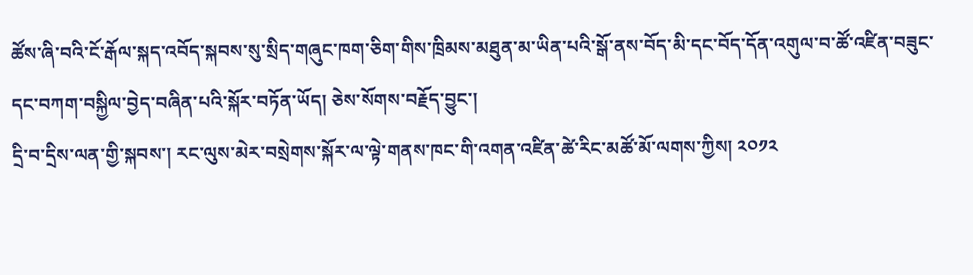ཚོས་ཞི་བའི་ངོ་རྒོལ་སྐད་འབོད་སྐབས་སུ་སྲིད་གཞུང་ཁག་ཅིག་གིས་ཁྲིམས་མཐུན་མ་ཡིན་པའི་སྒོ་ནས་བོད་མི་དང་བོད་དོན་འགུལ་བ་ཚོ་འཛིན་བཟུང་དང་བཀག་བསྐྱིལ་བྱེད་བཞིན་པའི་སྐོར་བཏོན་ཡོད། ཅེས་སོགས་བརྗོད་བྱུང་།
དྲི་བ་དྲིས་ལན་གྱི་སྐབས་། རང་ལུས་མེར་བསྲེགས་སྐོར་ལ་ལྟེ་གནས་ཁང་གི་འགན་འཛིན་ཚེ་རིང་མཚོ་མོ་ལགས་ཀྱིས། ༢༠༡༢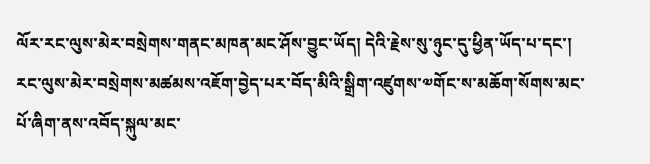ལོར་རང་ལུས་མེར་བསྲེགས་གནང་མཁན་མང་ཤོས་བྱུང་ཡོད། དེའི་རྗེས་སུ་ཉུང་དུ་ཕྱིན་ཡོད་པ་དང་། རང་ལུས་མེར་བསྲེགས་མཚམས་འཇོག་བྱེད་པར་བོད་མིའི་སྒྲིག་འཛུགས་༧གོང་ས་མཆོག་སོགས་མང་པོ་ཞིག་ནས་འབོད་སྐུལ་མང་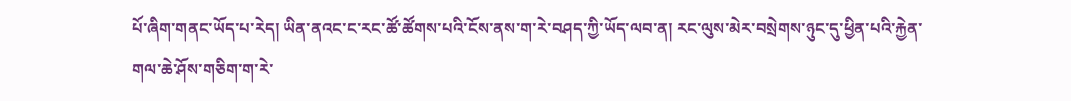པོ་ཞིག་གནང་ཡོད་པ་རེད། ཡིན་ནའང་ང་རང་ཚོ་ཚོགས་པའི་ངོས་ནས་ག་རེ་བཤད་ཀྱི་ཡོད་ལབ་ན། རང་ལུས་མེར་བསྲེགས་ཉུང་དུ་ཕྱིན་པའི་རྐྱེན་གལ་ཆེ་ཤོས་གཅིག་ག་རེ་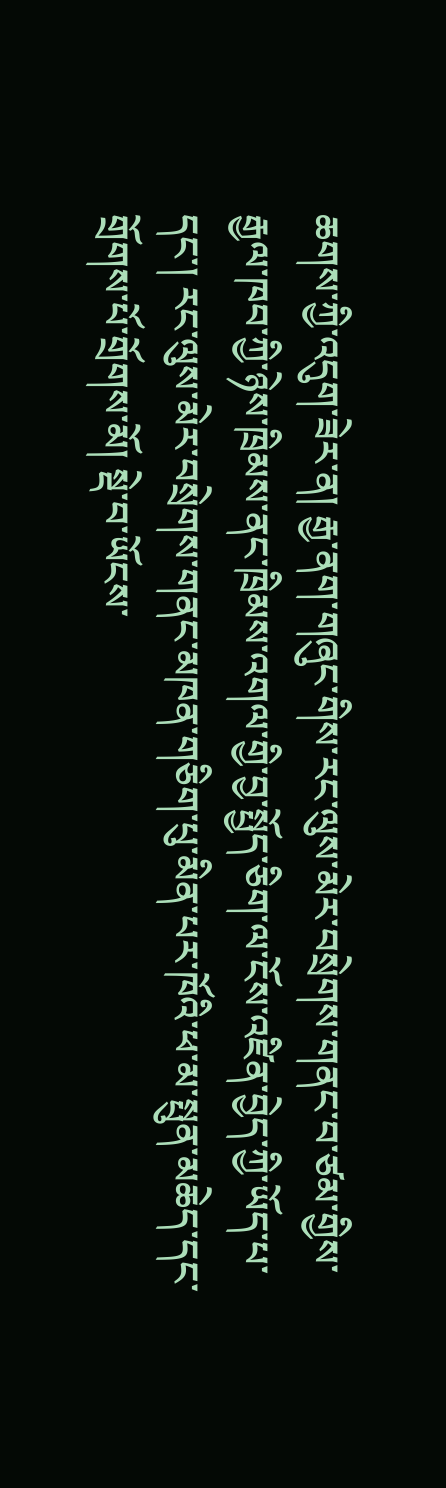ཆགས་ཀྱི་འདུག་ཟེར་ན། རྒྱ་ནག་གཞུང་གིས་རང་ལུས་མེར་བསྲེགས་གནང་བ་ཙམ་གྱིས་རྒྱལ་ཁབ་ཀྱི་ཉེས་ཁྲིམས་ནང་ཁྲིམས་འགལ་གྱི་བྱ་སྤྱོད་ཅིག་ལ་ངོས་འཛིན་བྱེད་ཀྱི་ཡོད་པ་དང་། རང་ལུས་མེར་བསྲེགས་གནང་མཁན་གཅིག་པུ་མིན་པར་ཁོའི་ཕ་མ་སྤུན་མཆེད་དང་གྲོགས་པོ་གྲོགས་མོ། སྡེ་བ་ཡོངས་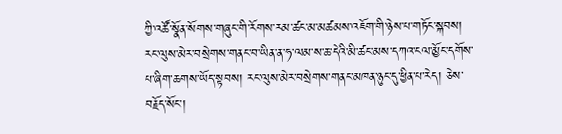ཀྱི་འཚོ་སྣོན་སོགས་གཞུང་གི་རོགས་རམ་ཚང་མ་མཚམས་འཇོག་གི་ཉེས་པ་གཏོང་སྐབས། རང་ལུས་མེར་བསྲེགས་གནང་བ་ཡིན་ན་ཧ་ལམ་ས་ཆ་དེའི་མི་ཚང་མས་དཀའ་ངལ་མྱོང་དགོས་པ་ཞིག་ཆགས་ཡོད་སྟབས། རང་ལུས་མེར་བསྲེགས་གནང་མཁན་ཉུང་དུ་ཕྱིན་པ་རེད། ཅེས་བརྗོད་སོང་།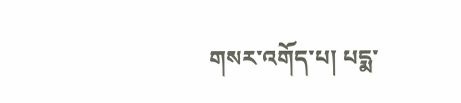གསར་འགོད་པ། པདྨ་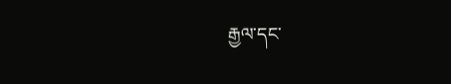རྒྱལ་དང་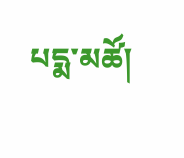པདྨ་མཚོ།